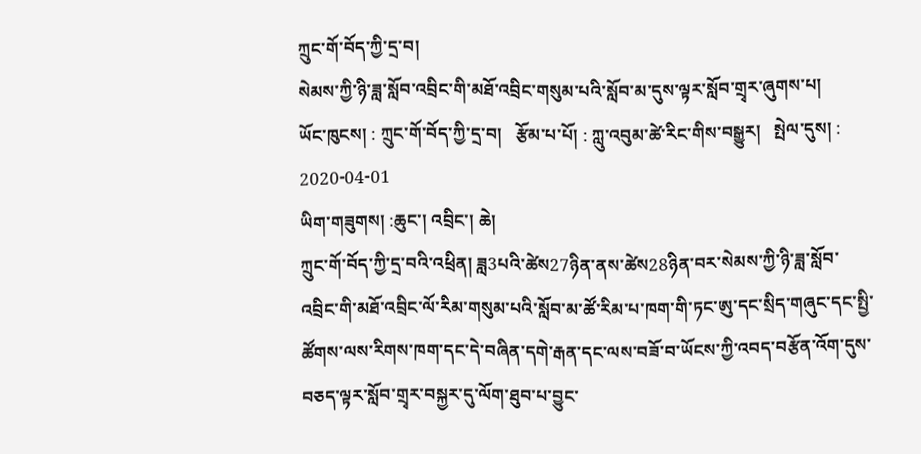ཀྲུང་གོ་བོད་ཀྱི་དྲ་བ།
སེམས་ཀྱི་ཉི་ཟླ་སློབ་འབྲིང་གི་མཐོ་འབྲིང་གསུམ་པའི་སློབ་མ་དུས་ལྟར་སློབ་གྲྭར་ཞུགས་པ།
ཡོང་ཁུངས། : ཀྲུང་གོ་བོད་ཀྱི་དྲ་བ།   རྩོམ་པ་པོ། : ཀླུ་འབུམ་ཚེ་རིང་གིས་བསྒྱུར།   སྤེལ་དུས། : 2020-04-01
ཡིག་གཟུགས། :ཆུང་། འབྲིང་། ཆེ།
ཀྲུང་གོ་བོད་ཀྱི་དྲ་བའི་འཕྲིན། ཟླ3པའི་ཚེས27ཉིན་ནས་ཚེས28ཉིན་བར་སེམས་ཀྱི་ཉི་ཟླ་སློབ་འབྲིང་གི་མཐོ་འབྲིང་ལོ་རིམ་གསུམ་པའི་སློབ་མ་ཚོ་རིམ་པ་ཁག་གི་ཏང་ཨུ་དང་སྲིད་གཞུང་དང་སྤྱི་ཚོགས་ལས་རིགས་ཁག་དང་དེ་བཞིན་དགེ་རྒན་དང་ལས་བཟོ་བ་ཡོངས་ཀྱི་འབད་བརྩོན་འོག་དུས་བཅད་ལྟར་སློབ་གྲྭར་བསྐྱར་དུ་ལོག་ཐུབ་པ་བྱུང་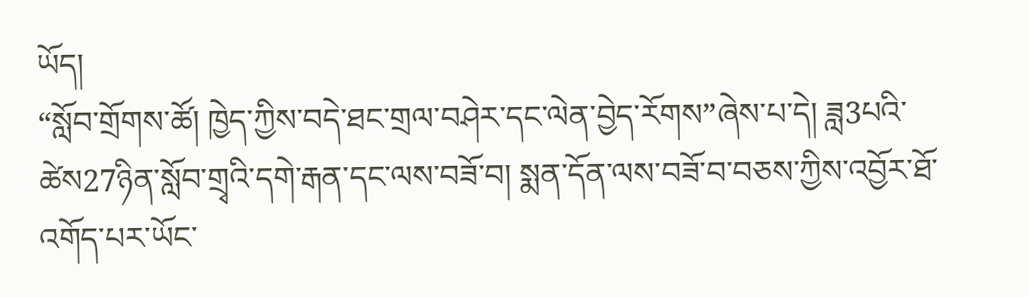ཡོད།
“སློབ་གྲོགས་ཚོ། ཁྱེད་ཀྱིས་བདེ་ཐང་གྲལ་བཤེར་དང་ལེན་བྱེད་རོགས”ཞེས་པ་དེ། ཟླ3པའི་ཚེས27ཉིན་སློབ་གྲྭའི་དགེ་རྒན་དང་ལས་བཟོ་བ། སྨན་དོན་ལས་བཟོ་བ་བཅས་ཀྱིས་འབྱོར་ཐོ་འགོད་པར་ཡོང་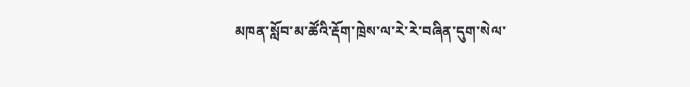མཁན་སློབ་མ་ཚོའི་རྡོག་ཁྲེས་ལ་རེ་རེ་བཞིན་དུག་སེལ་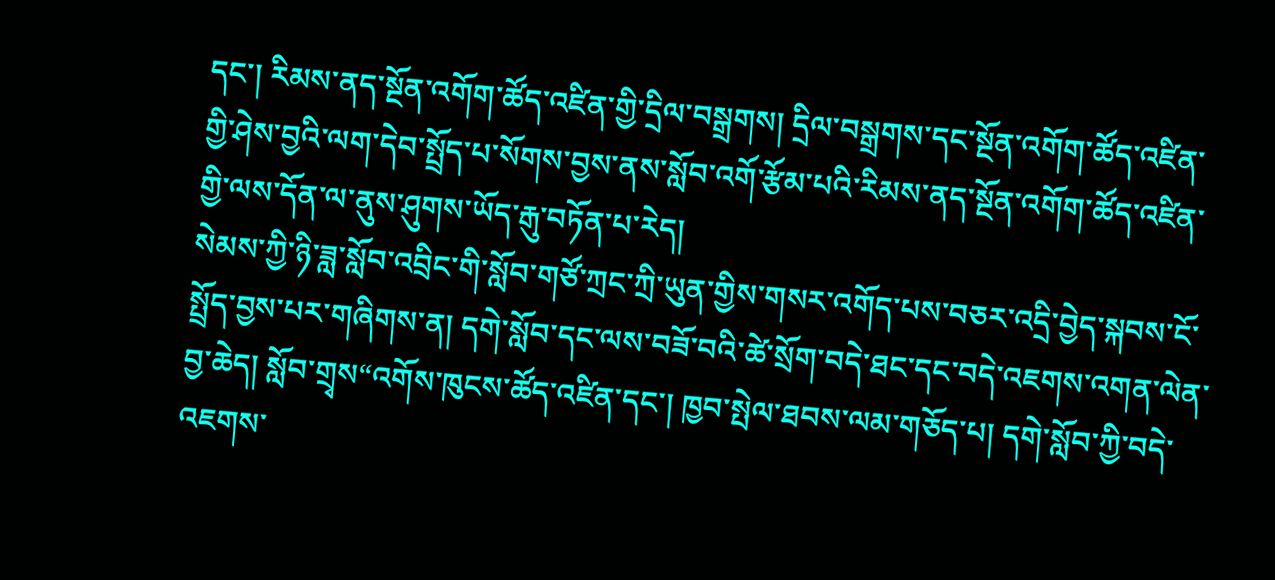དང་། རིམས་ནད་སྔོན་འགོག་ཚོད་འཛིན་གྱི་དྲིལ་བསྒྲགས། དྲིལ་བསྒྲགས་དང་སྔོན་འགོག་ཚོད་འཛིན་གྱི་ཤེས་བྱའི་ལག་དེབ་སྤྲོད་པ་སོགས་བྱས་ནས་སློབ་འགོ་རྩོམ་པའི་རིམས་ནད་སྔོན་འགོག་ཚོད་འཛིན་གྱི་ལས་དོན་ལ་ནུས་ཤུགས་ཡོད་རྒུ་བཏོན་པ་རེད།
སེམས་ཀྱི་ཉི་ཟླ་སློབ་འབྲིང་གི་སློབ་གཙོ་ཀྲང་ཀྲི་ཡུན་གྱིས་གསར་འགོད་པས་བཅར་འདྲི་བྱེད་སྐབས་ངོ་སྤྲོད་བྱས་པར་གཞིགས་ན། དགེ་སློབ་དང་ལས་བཟོ་བའི་ཚེ་སྲོག་བདེ་ཐང་དང་བདེ་འཇགས་འགན་ལེན་བྱ་ཆེད། སློབ་གྲྭས“འགོས་ཁུངས་ཚོད་འཛིན་དང་། ཁྱབ་སྤེལ་ཐབས་ལམ་གཅོད་པ། དགེ་སློབ་ཀྱི་བདེ་འཇགས་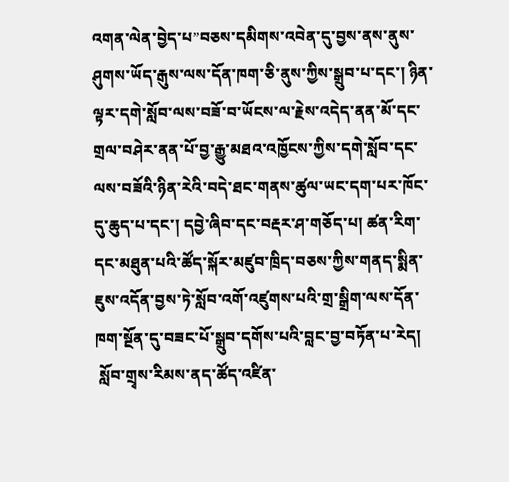འགན་ལེན་བྱེད་པ”བཅས་དམིགས་འབེན་དུ་བྱས་ནས་ནུས་ཤུགས་ཡོད་རྒུས་ལས་དོན་ཁག་ཅི་ནུས་ཀྱིས་སྒྲུབ་པ་དང་། ཉིན་ལྟར་དགེ་སློབ་ལས་བཟོ་བ་ཡོངས་ལ་རྗེས་འདེད་ནན་མོ་དང་གྲལ་བཤེར་ནན་པོ་བྱ་རྒྱུ་མཐའ་འཁྱོངས་ཀྱིས་དགེ་སློབ་དང་ལས་བཟོའི་ཉིན་རེའི་བདེ་ཐང་གནས་ཚུལ་ཡང་དག་པར་ཁོང་དུ་ཆུད་པ་དང་། དབྱེ་ཞིབ་དང་བརྡར་ཤ་གཅོད་པ། ཚན་རིག་དང་མཐུན་པའི་ཚོད་སྐོར་མཛུབ་ཁྲིད་བཅས་ཀྱིས་གནད་སྨིན་ཇུས་འདོན་བྱས་ཏེ་སློབ་འགོ་འཛུགས་པའི་གྲ་སྒྲིག་ལས་དོན་ཁག་སྔོན་དུ་བཟང་པོ་སྒྲུབ་དགོས་པའི་བླང་བྱ་བཏོན་པ་རེད།
 སློབ་གྲྭས་རིམས་ནད་ཚོད་འཛིན་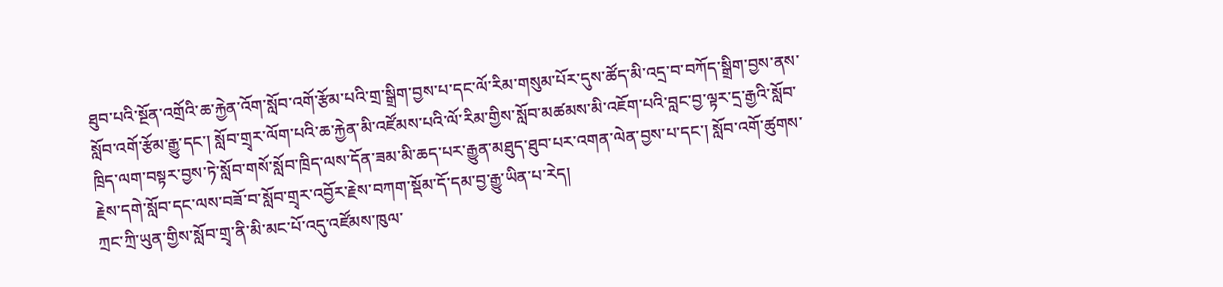ཐུབ་པའི་སྔོན་འགྲོའི་ཆ་རྐྱེན་འོག་སློབ་འགོ་རྩོམ་པའི་གྲ་སྒྲིག་བྱས་པ་དང་ལོ་རིམ་གསུམ་པོར་དུས་ཚོད་མི་འདྲ་བ་བཀོད་སྒྲིག་བྱས་ནས་སློབ་འགོ་རྩོམ་རྒྱུ་དང་། སློབ་གྲྭར་ལོག་པའི་ཆ་རྐྱེན་མི་འཛོམས་པའི་ལོ་རིམ་གྱིས་སློབ་མཚམས་མི་འཇོག་པའི་བླང་བྱ་ལྟར་དྲ་རྒྱའི་སློབ་ཁྲིད་ལག་བསྟར་བྱས་ཏེ་སློབ་གསོ་སློབ་ཁྲིད་ལས་དོན་ཟམ་མི་ཆད་པར་རྒྱུན་མཐུད་ཐུབ་པར་འགན་ལེན་བྱས་པ་དང་། སློབ་འགོ་ཚུགས་རྗེས་དགེ་སློབ་དང་ལས་བཟོ་བ་སློབ་གྲྭར་འབྱོར་རྗེས་བཀག་སྡོམ་དོ་དམ་བྱ་རྒྱུ་ཡིན་པ་རེད།
ཀྲང་ཀྲི་ཡུན་གྱིས་སློབ་གྲྭ་ནི་མི་མང་པོ་འདུ་འཛོམས་ཁུལ་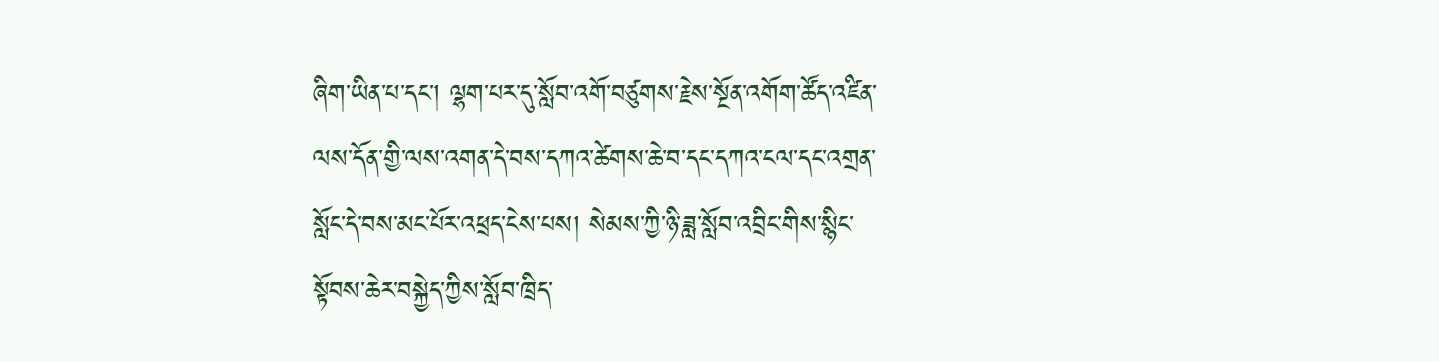ཞིག་ཡིན་པ་དང་། ལྷག་པར་དུ་སློབ་འགོ་བཙུགས་རྗེས་སྔོན་འགོག་ཚོད་འཛིན་ལས་དོན་གྱི་ལས་འགན་དེ་བས་དཀའ་ཚེགས་ཆེ་བ་དང་དཀའ་ངལ་དང་འགྲན་སློང་དེ་བས་མང་པོར་འཕྲད་ངེས་པས། སེམས་ཀྱི་ཉི་ཟླ་སློབ་འབྲིང་གིས་སྙིང་སྟོབས་ཆེར་བསྐྱེད་ཀྱིས་སློབ་ཁྲིད་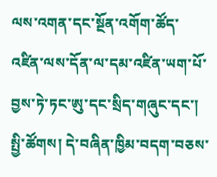ལས་འགན་དང་སྔོན་འགོག་ཚོད་འཛིན་ལས་དོན་ལ་དམ་འཛིན་ཡག་པོ་བྱས་ཏེ་ཏང་ཨུ་དང་སྲིད་གཞུང་དང་། སྤྱི་ཚོགས། དེ་བཞིན་ཁྱིམ་བདག་བཅས་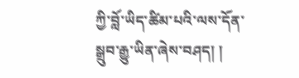ཀྱི་བློ་ཡིད་ཚིམ་པའི་ལས་དོན་སྒྲུབ་རྒྱུ་ཡིན་ཞེས་བཤད། །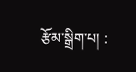རྩོམ་སྒྲིག་པ། :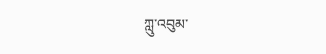ཀླུ་འབུམ་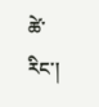ཚེ་རིང་།